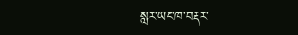སླར་ཡང་ཁ་བརྡར་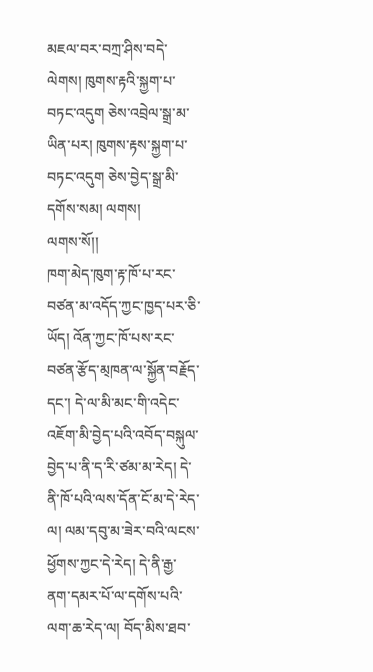མཇལ་བར་བཀྲ་ཤིས་བདེ་ལེགས། ཁུགས་རྟའི་སྐྱག་པ་བཏང་འདུག ཅེས་འབྲེལ་སྒྲ་མ་ཡིན་པར། ཁུགས་རྟས་སྐྱག་པ་བཏང་འདུག ཅེས་བྱེད་སྒྲ་མི་དགོས་སམ། ལགས།
ལགས་སོ།།
ཁག་མེད་ཁུག་རྟ་ཁོ་པ་རང་བཙན་མ་འདོད་ཀྱང་ཁྱད་པར་ཅི་ཡོད། འོན་ཀྱང་ཁོ་པས་རང་བཙན་རྩོད་མ྄ཁན་ལ་སྐྱོན་བརྗོད་དང་། དེ་ལ་མི་མང་གི་འདེང་འཇོག་མི་བྱེད་པའི་འབོད་བསྐུལ་བྱེད་པ་ནི་ད་རི་ཙམ་མ་རེད། དེ་ནི་ཁོ་པའི་ལས་དོན་ངོ་མ་དེ་རེད་ལ། ལམ་དབུ་མ་ཟེར་བའི་ལངས་ཕྱོགས་ཀྱང་དེ་རེད། དེ་ནི་རྒྱ་ནག་དམར་པོ་ལ་དགོས་པའི་ལག་ཆ་རེད་ལ། བོད་མིས་ཐབ་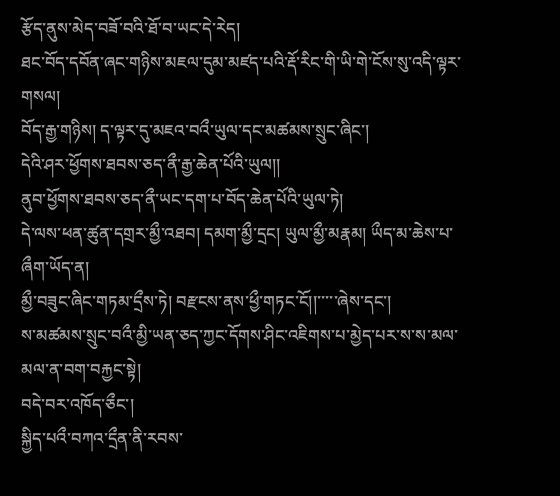རྩོད་ནུས་མེད་བཟོ་བའི་ཐོ་བ་ཡང་དེ་རེད།
ཐང་བོད་དབོན་ཞང་གཉིས་མཇལ་དུམ་མཛད་པའི་རྡོ་རིང་གི་ཡི་གེ་ངོས་སུ་འདི་ལྟར་གསལ།
བོད་རྒྱ་གཉིས། ད་ལྟར་དུ་མཇའ་བའྀ་ཡུལ་དང་མཚམས་སྲུང་ཞིང་།
དེའི་ཤར་ཕྱོགས་ཐབས་ཅད་ནྀ་རྒྱ་ཆེན་པོའི་ཡུལ།།
ནུབ་ཕྱོགས་ཐབས་ཅད་ནྀ་ཡང་དག་པ་བོད་ཆེན་པོའི་ཡུལ་ཏེ།
དེ་ལས་ཕན་ཚུན་དགྲར་མྱྀ་འཐབ། དམག་མྱྀ་དྲང། ཡུལ་མྱྀ་མརྣམ། ཡྀད་མ་ཆེས་པ་ཞྀག་ཡོད་ན།
མྱྀ་བཟུང་ཞིང་གཏམ་དྲྀས་ཏེ། བརྫངས་ནས་ཕྱྀ་གཏང་ངོ།།་་་་་ཞེས་དང་།
ས་མཚམས་སྲུང་བའྀ་མྱི་ཡན་ཅད་ཀྱང་དོགས་ཤིང་འཇིགས་པ་མྱེད་པར་ས་ས་མལ་མལ་ན་བག་བརྐྱང་སྟེ།
བདེ་བར་འཁོད་ཅྀང་།
སྐྱིད་པའྀ་བཀའ་དྲྀན་ནི་རབས་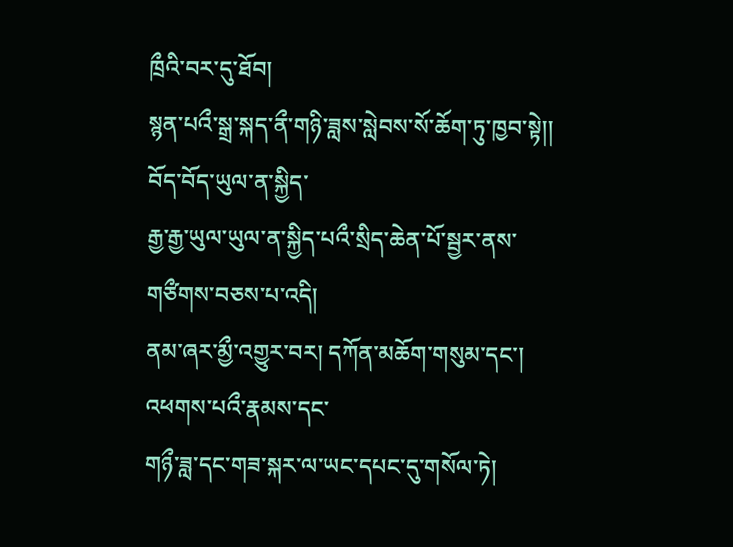ཁྲྀའི་བར་དུ་ཐོབ།
སྙན་པའྀ་སྒྲ་སྐད་ནྀ་གཉི་ཟླས་སླེབས་སོ་ཆོག་ཏུ་ཁྱབ་སྟེ།།
བོད་བོད་ཡུལ་ན་སྐྱིད་
རྒྱ་རྒྱ་ཡུལ་ཡུལ་ན་སྐྱིད་པའྀ་སྲིད་ཆེན་པོ་སྦྱར་ནས་གཙྀགས་བཅས་པ་འདི།
ནམ་ཞར་མྱྀ་འགྱུར་བར། དཀོན་མཆོག་གསུམ་དང་།
འཕགས་པའྀ་རྣམས་དང་
གཉྀ་ཟླ་དང་གཟ་སྐར་ལ་ཡང་དཔང་དུ་གསོལ་ཏེ།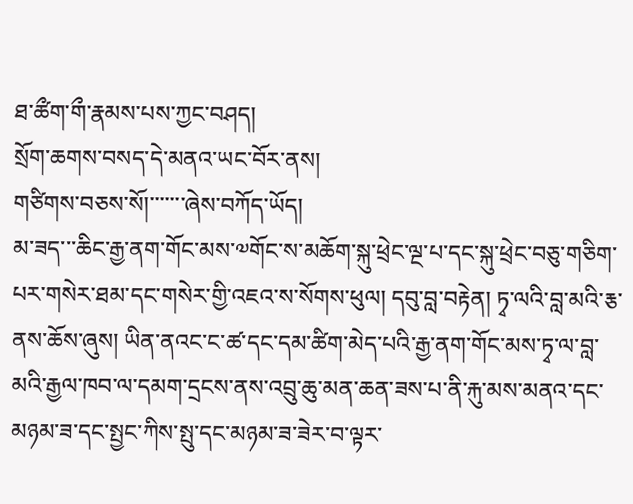ཐ་ཚྀག་གྀ་རྣམས་པས་ཀྱང་བཤད།
སྲོག་ཆགས་བསད་དེ་མནའ་ཡང་བོར་ནས།
གཙིགས་བཅས་སོ།་་་་་་་ཞེས་བཀོད་ཡོད།
མ་ཟད་་་ཆིང་རྒྱ་ནག་གོང་མས་༧གོང་ས་མཆོག་སྐུ་ཕྲེང་ལྔ་པ་དང་སྐུ་ཕྲེང་བཅུ་གཅིག་པར་གསེར་ཐམ་དང་གསེར་གྱི་འཇའ་ས་སོགས་ཕུལ། དབུ་བླ་བརྟེན། ཏྭ་ལའི་བླ་མའི་རྕ་ནས་ཆོས་ཞུས། ཡིན་ནའང་ང་ཚ་དང་དམ་ཚིག་མེད་པའི་རྒྱ་ནག་གོང་མས་ཏྭ་ལ་བླ་མའི་རྒྱལ་ཁབ་ལ་དམག་དྲངས་ནས་འབྲུ་ཆུ་མན་ཆན་ཟས་པ་ནི་རྐུ་མས་མནའ་དང་མཉམ་ཟ་དང་སྤྱང་ཀིས་སྤུ་དང་མཉམ་ཟ་ཟེར་བ་ལྟར་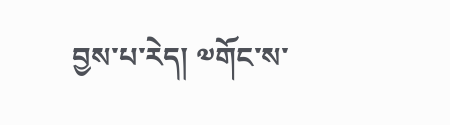བྱས་པ་རེད། ༧གོང་ས་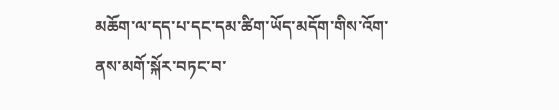མཆོག་ལ་དད་པ་དང་དམ་ཚིག་ཡོད་མདོག་གིས་འོག་ནས་མགོ་སྐོར་བཏང་བ་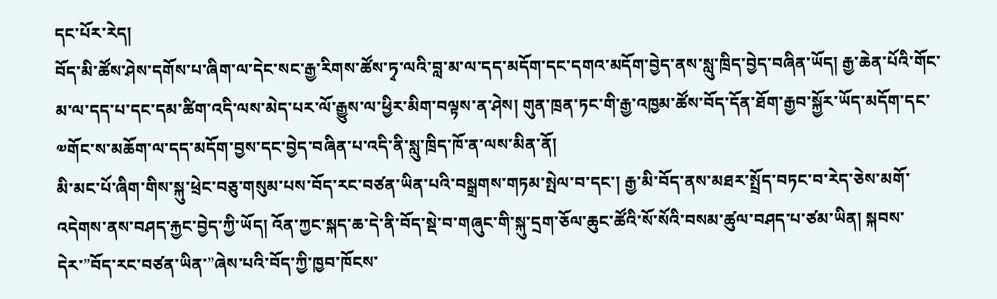དང་པོར་རེད།
བོད་མི་ཚོས་ཤེས་དགོས་པ་ཞིག་ལ་དེང་སང་རྒྱ་རིགས་ཚོས་ཏྭ་ལའི་བླ་མ་ལ་དད་མདོག་དང་དགའ་མདོག་བྱེད་ནས་སླུ་ཁྲིད་བྱེད་བཞིན་ཡོད། རྒྱ་ཆེན་པོའི་གོང་མ་ལ་དད་པ་དང་དམ་ཚིག་འདི་ལས་མེད་པར་ལོ་རྒྱུས་ལ་ཕྱིར་མིག་བལྟས་ན་ཤེས། གུན་ཁྲན་ཏང་གི་རྒྱ་འཁྱམ་ཚོས་བོད་དོན་ཐོག་རྒྱབ་སྐྱོར་ཡོད་མདོག་དང་༧གོང་ས་མཆོག་ལ་དད་མདོག་བྱས་དང་བྱེད་བཞིན་པ་འདི་ནི་སླུ་ཁྲིད་ཁོ་ན་ལས་མིན་ནོ།
མི་མང་པོ་ཞིག་གིས་སྐུ་ཕྲེང་བཅུ་གསུམ་པས་བོད་རང་བཙན་ཡིན་པའི་བསྒྲགས་གཏམ་སྤེལ་བ་དང་། རྒྱ་མི་བོད་ནས་མཐར་སྤྲོད་བཏང་བ་རེད་ཅེས་མགོ་འདེགས་ནས་བཤད་རྐྱང་བྱེད་ཀྱི་ཡོད། འོན་ཀྱང་སྐད་ཆ་དེ་ནི་བོད་སྡེ་བ་གཞུང་གི་སྐུ་དྲག་ཅོལ་ཆུང་ཚོའི་སོ་སོའི་བསམ་ཚུལ་བཤད་པ་ཙམ་ཡིན། སྐབས་དེར་”བོད་རང་བཙན་ཡིན་”ཞེས་པའི་བོད་ཀྱི་ཁྱབ་ཁོངས་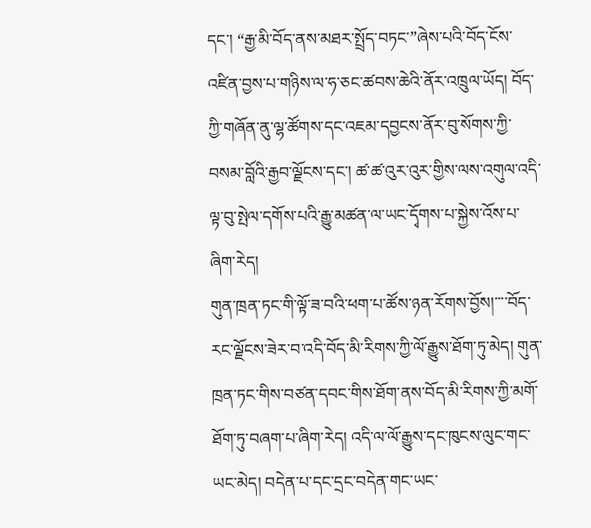དང་། “རྒྱ་མི་བོད་ནས་མཐར་སྤྲོད་བཏང་”ཞེས་པའི་བོད་ངོས་འཛིན་བྱས་པ་གཉིས་ལ་ཧ་ཅང་ཚབས་ཆེའི་ནོར་འཁྲུལ་ཡོད། བོད་ཀྱི་གཞོན་ནུ་ལྷ་ཚོགས་དང་འཇམ་དབྱངས་ནོར་བུ་སོགས་ཀྱི་བསམ་བློའི་རྒྱབ་ལྗོངས་དང་། ཚ་ཚ་འུར་འུར་གྱིས་ལས་འགུལ་འདི་ལྟ་བུ་སྤེལ་དགོས་པའི་རྒྱུ་མཚན་ལ་ཡང་དྭོགས་པ་སྐྱེས་འོས་པ་ཞིག་རེད།
གུན་ཁྲན་ཏང་གི་ལྟོ་ཟ་བའི་ཕག་པ་ཚོས་ཉན་རོགས་བྱོས།་་་་བོད་རང་ལྗོངས་ཟེར་བ་འདི་བོད་མི་རིགས་ཀྱི་ལོ་རྒྱུས་ཐོག་ཏུ་མེད། གུན་ཁྲན་ཏང་གིས་བཙན་དབང་གིས་ཐོག་ནས་བོད་མི་རིགས་ཀྱི་མགོ་ཐོག་ཏུ་བཞག་པ་ཞིག་རེད། འདི་ལ་ལོ་རྒྱུས་དང་ཁུངས་ལུང་གང་ཡང་མེད། བདེན་པ་དང་དྲང་བདེན་གང་ཡང་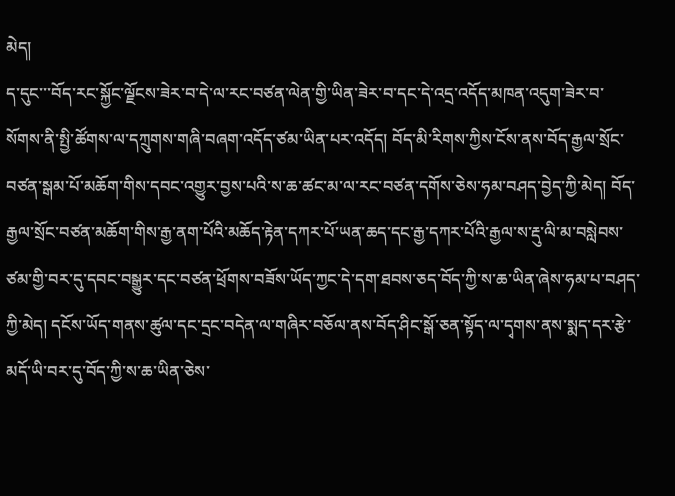མེད།
ད་དུང་་་བོད་རང་སྐྱོང་ལྗོངས་ཟེར་བ་དེ་ལ་རང་བཙན་ལེན་གྱི་ཡིན་ཟེར་བ་དང་དེ་འདྲ་འདོད་མཁན་འདུག་ཟེར་བ་སོགས་ནི་སྤྱི་ཚོགས་ལ་དཀྲུགས་གཞི་བཞག་འདོད་ཙམ་ཡིན་པར་འདོད། བོད་མི་རིགས་ཀྱིས་ངོས་ནས་བོད་རྒྱལ་སྲོང་བཙན་སྒམ་པོ་མཆོག་གིས་དབང་འགྱུར་བྱས་པའི་ས་ཆ་ཚང་མ་ལ་རང་བཙན་དགོས་ཅེས་ཧམ་བཤད་བྱེད་ཀྱི་མེད། བོད་རྒྱལ་སྲོང་བཙན་མཆོག་གིས་རྒྱ་ནག་པོའི་མཆོད་རྟེན་དཀར་པོ་ཡན་ཆད་དང་རྒྱ་དཀར་པོའི་རྒྱལ་ས་རྡུ་ལི་མ་བསླེབས་ཙམ་གྱི་བར་དུ་དབང་བསྒྱུར་དང་བཙན་ཕྲོགས་བཟོས་ཡོད་ཀྱང་དེ་དག་ཐབས་ཅད་བོད་ཀྱི་ས་ཆ་ཡིན་ཞེས་ཧམ་པ་བཤད་ཀྱི་མེད། དངོས་ཡོད་གནས་ཚུལ་དང་དྲང་བདེན་ལ་གཞིར་བཅོལ་ནས་བོད་ཤིང་སྒོ་ཅན་སྟོད་ལ་དྭགས་ནས་སྨད་དར་རྩེ་མདོ་ཡི་བར་དུ་བོད་ཀྱི་ས་ཆ་ཡིན་ཅེས་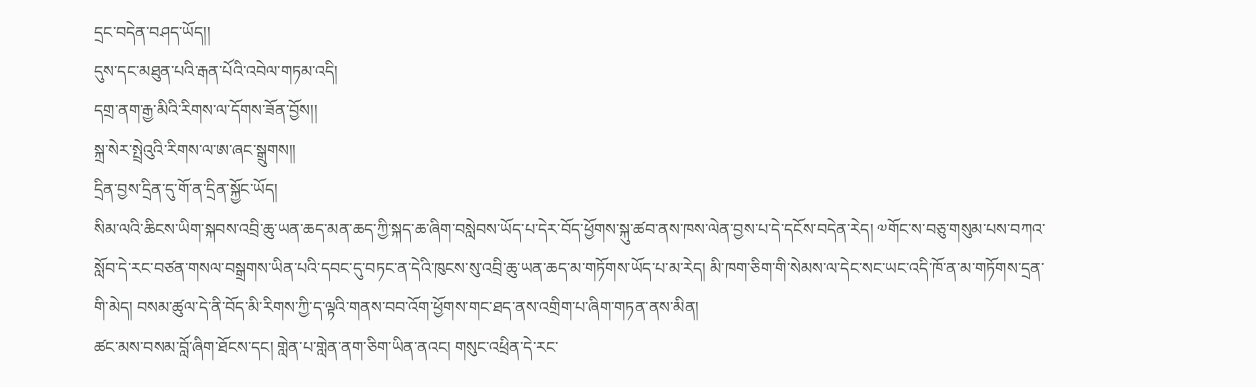དྲང་བདེན་བཤད་ཡོད།།
དུས་དང་མཐུན་པའི་རྒན་པོའི་འབེལ་གཏམ་འདི།
དགྲ་ནག་རྒྱ་མིའི་རིགས་ལ་དོགས་ཟོན་བྱོས།།
སྐྲ་སེར་སྤྲེའུའི་རིགས་ལ་ཨ་ཞང་སྒྲུགས།།
དྲིན་བྱས་དྲིན་དུ་གོ་ན་དྲིན་སྐྱོང་ཡོད།
སིམ་ལའི་ཆིངས་ཡིག་སྐབས་འབྲི་ཆུ་ཡན་ཆད་མན་ཆད་ཀྱི་སྐད་ཆ་ཞིག་བསླེབས་ཡོད་པ་དེར་བོད་ཕྱོགས་སྐུ་ཚབ་ནས་ཁས་ལེན་བྱས་པ་དེ་དངོས་བདེན་རེད། ༧གོང་ས་བཅུ་གསུམ་པས་བཀའ་སློབ་དེ་རང་བཙན་གསལ་བསྒྲགས་ཡིན་པའི་དབང་དུ་བཏང་ན་དེའི་ཁུངས་སུ་འབྲི་ཆུ་ཡན་ཆད་མ་གཏོགས་ཡོད་པ་མ་རེད། མི་ཁག་ཅིག་གི་སེམས་ལ་དེང་སང་ཡང་འདི་ཁོ་ན་མ་གཏོགས་དྲན་གི་མེད། བསམ་ཚུལ་དེ་ནི་བོད་མི་རིགས་ཀྱི་ད་ལྟའི་གནས་བབ་འོག་ཕྱོགས་གང་ཐད་ནས་འགྲིག་པ་ཞིག་གཏན་ནས་མིན།
ཚང་མས་བསམ་བློ་ཞིག་ཐོངས་དང། གླེན་པ་གླེན་ནག་ཅིག་ཡིན་ནའང། གསུང་འཕྲིན་དེ་རང་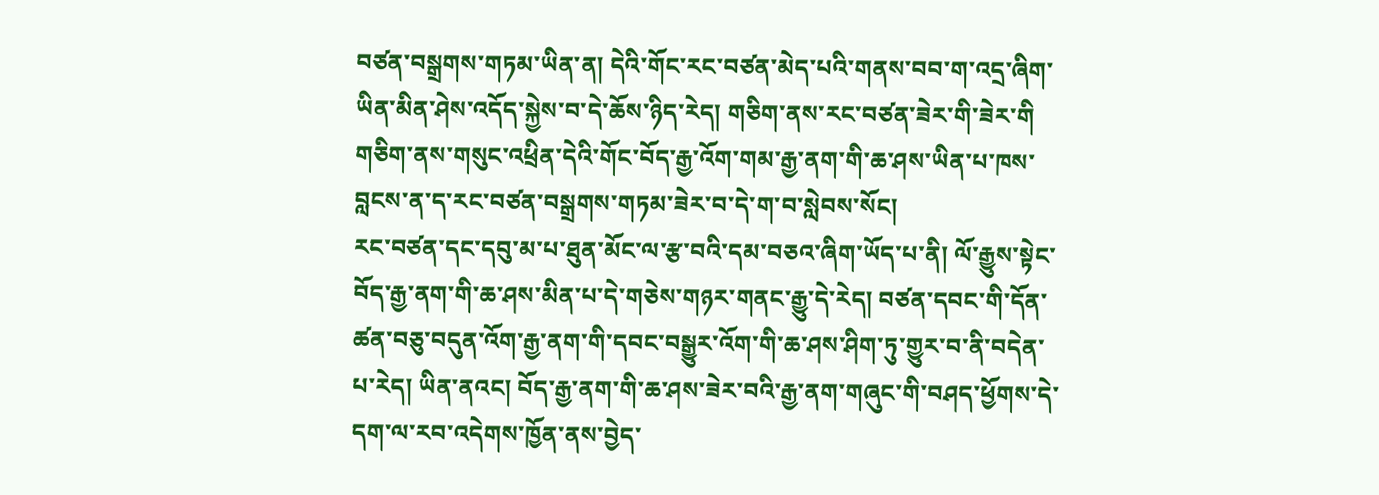བཙན་བསྒྲགས་གཏམ་ཡིན་ན། དེའི་གོང་རང་བཙན་མེད་པའི་གནས་བབ་ག་འདྲ་ཞིག་ཡིན་མིན་ཤེས་འདོད་སྐྱེས་བ་དེ་ཆོས་ཉིད་རེད། གཅིག་ནས་རང་བཙན་ཟེར་གི་ཟེར་གི གཅིག་ནས་གསུང་འཕྲིན་དེའི་གོང་བོད་རྒྱ་འོག་གམ་རྒྱ་ནག་གི་ཆ་ཤས་ཡིན་པ་ཁས་བླངས་ན་ད་རང་བཙན་བསྒྲགས་གཏམ་ཟེར་བ་དེ་ག་བ་སླེབས་སོང།
རང་བཙན་དང་དབུ་མ་པ་ཐུན་མོང་ལ་རྩ་བའི་དམ་བཅའ་ཞིག་ཡོད་པ་ནི། ལོ་རྒྱུས་སྟེང་བོད་རྒྱ་ནག་གི་ཆ་ཤས་མིན་པ་དེ་གཅེས་གཉར་གནང་རྒྱུ་དེ་རེད། བཙན་དབང་གི་དོན་ཚན་བཅུ་བདུན་འོག་རྒྱ་ནག་གི་དབང་བསྒྱུར་འོག་གི་ཆ་ཤས་ཤིག་ཏུ་གྱུར་བ་ནི་བདེན་པ་རེད། ཡིན་ནའང། བོད་རྒྱ་ནག་གི་ཆ་ཤས་ཟེར་བའི་རྒྱ་ནག་གཞུང་གི་བཤད་ཕྱོགས་དེ་དག་ལ་རབ་འདེགས་ཁྱོན་ནས་བྱེད་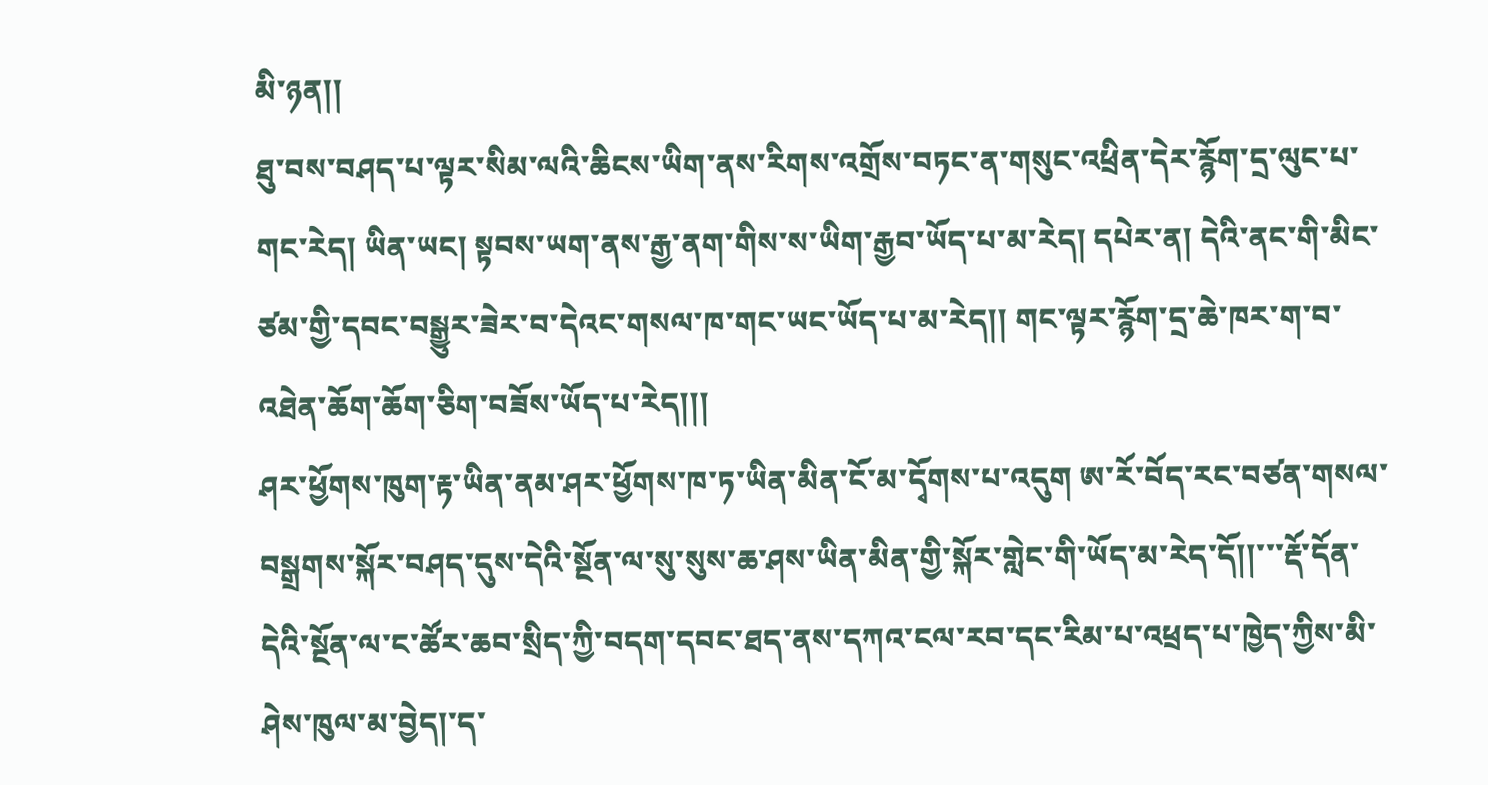མི་ཉན།།
ཐུ་བས་བཤད་པ་ལྟར་སིམ་ལའི་ཆིངས་ཡིག་ནས་རིགས་འགྲོས་བཏང་ན་གསུང་འཕྲིན་དེར་རྙོག་དྲ་ལུང་པ་གང་རེད། ཡིན་ཡང། སྟབས་ཡག་ནས་རྒྱ་ནག་གིས་ས་ཡིག་རྒྱབ་ཡོད་པ་མ་རེད། དཔེར་ན། དེའི་ནང་གི་མིང་ཙམ་གྱི་དབང་བསྒྱུར་ཟེར་བ་དེའང་གསལ་ཁ་གང་ཡང་ཡོད་པ་མ་རེད།། གང་ལྟར་རྙོག་དྲ་ཆེ་ཁར་ག་བ་འཐེན་ཆོག་ཆོག་ཅིག་བཟོས་ཡོད་པ་རེད།།།
ཤར་ཕྱོགས་ཁུག་རྟ་ཡིན་ནམ་ཤར་ཕྱོགས་ཁ་ཏ་ཡིན་མིན་ངོ་མ་དྭོགས་པ་འདུག ཨ་རོ་བོད་རང་བཙན་གསལ་བསྒྲགས་སྐོར་བཤད་དུས་དེའི་སྔོན་ལ་སུ་སུས་ཆ་ཤས་ཡིན་མིན་གྱི་སྐོར་གླེང་གི་ཡོད་མ་རེད་དོ།།་་་རྡོ་དོན་དེའི་སྔོན་ལ་ང་ཚོར་ཆབ་སྲིད་ཀྱི་བདག་དབང་ཐད་ནས་དཀའ་ངལ་རབ་དང་རིམ་པ་འཕྲད་པ་ཁྱེད་ཀྱིས་མི་ཤེས་ཁུལ་མ་བྱེད།་ད་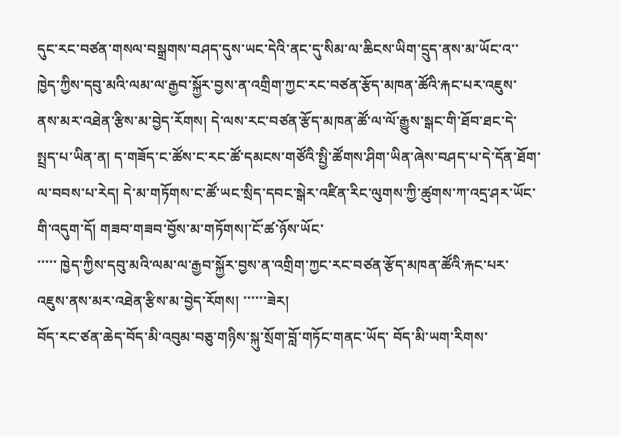དུང་རང་བཙན་གསལ་བསྒྲགས་བཤད་དུས་ཡང་དེའི་ནང་དུ་སིམ་ལ་ཆིངས་ཡིག་དྲུད་ནས་མ་ཡོང་འ་་
ཁྱེད་ཀྱིས་དབུ་མའི་ལམ་ལ་རྒྱབ་སྐྱོར་བྱས་ན་འགྲིག་ཀྱང་རང་བཙན་རྩོད་མཁན་ཚོའི་རྐང་པར་འཇུས་ནས་མར་འཐེན་རྩིས་མ་བྱེད་རོགས། དེ་ལས་རང་བཙན་རྩོད་མཁན་ཚོ་ལ་ལོ་རྒྱུས་སྒང་གི་ཐོབ་ཐང་དེ་སྤྲད་པ་ཡིན་ན། ད་གཟོད་ང་ཚོས་ང་རང་ཚོ་དམངས་གཙོའི་སྤྱི་ཚོགས་ཤིག་ཡིན་ཞེས་བཤད་པ་དེ་དོན་ཐོག་ལ་བབས་པ་རེད། དེ་མ་གཏོགས་ང་ཚོ་ཡང་སྲིད་དབང་སྒེར་འཛིན་རིང་ལུགས་ཀྱི་ཚུགས་ཀ་འདྲ་ཤར་ཡོང་གི་འདུག་དོ། གཟབ་གཟབ་བྱོས་མ་གཏོགས།་ངོ་ཚ་ཉོས་ཡོང་
་་་་་ ཁྱེད་ཀྱིས་དབུ་མའི་ལམ་ལ་རྒྱབ་སྐྱོར་བྱས་ན་འགྲིག་ཀྱང་རང་བཙན་རྩོད་མཁན་ཚོའི་རྐང་པར་འཇུས་ནས་མར་འཐེན་རྩིས་མ་བྱེད་རོགས། ་་་་་་ཟེར།
བོད་རང་ཙན་ཆེད་བོད་མི་འབུམ་བཅུ་གཉིས་སྐུ་སྲོག་བློ་གཏོང་གནང་ཡོད་ བོད་མི་ཡག་རིགས་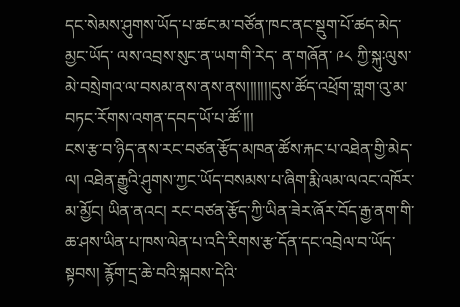དང་སེམས་ཤུགས་ཡོད་པ་ཚང་མ་བཙོན་ཁང་ནང་སྡུག་པོ་ཚད་མེད་མྱང་ཡོད་ ལས་འབྲས་སུང་ན་ཡག་གི་རེད་ ན་གཞོན་ ༩༨ ཀྱི་སྐུ࿒ལུས་མེ་བསྲེགའ་ལ་བསམ་ནས་ནས་ནས།།།།།།།དུས་ཚོད་འཕྲོག་གླག་འུ་མ་བཏང་རོགས་འགན་དབད་ཡོ་པ་ཚོ་།།།
ངས་རྩ་བ་ཉིད་ནས་རང་བཙན་རྩོད་མཁན་ཚོས་རྐང་པ་འཐེན་གྱི་མེད་ལ། འཐེན་རྒྱུའི་ཤུགས་ཀྱང་ཡོད་བསམས་པ་ཞིག་རྨི་ལམ་ལའང་འཁོར་མ་མྱོང། ཡིན་ནའང། རང་བཙན་རྩོད་ཀྱི་ཡིན་ཟེར་ཞོར་བོད་རྒྱ་ནག་གི་ཆ་ཤས་ཡིན་པ་ཁས་ལེན་པ་འདི་རིགས་རྩ་དོན་དང་འབྲེལ་བ་ཡོད་སྟབས། རྙོག་དྲ་ཆེ་བའི་སྐབས་དེའི་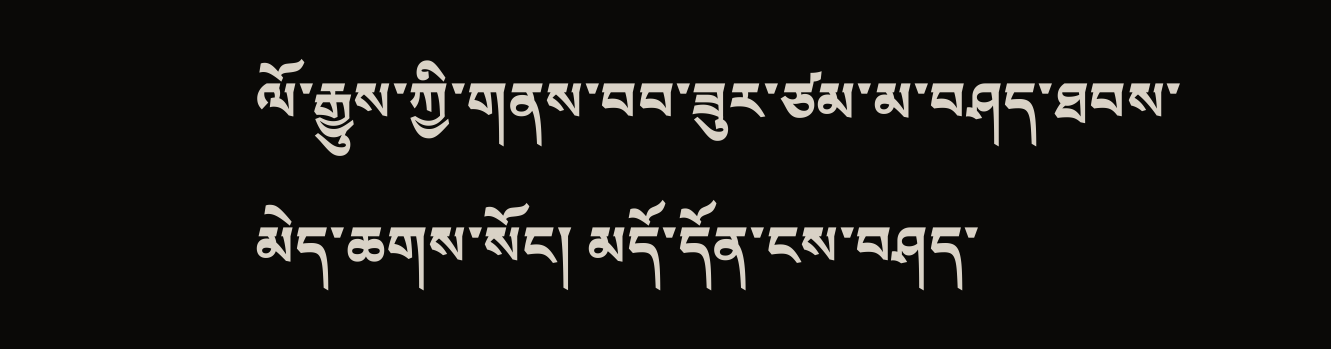ལོ་རྒྱུས་ཀྱི་གནས་བབ་ཟུར་ཙམ་མ་བཤད་ཐབས་མེད་ཆགས་སོང། མདོ་དོན་ངས་བཤད་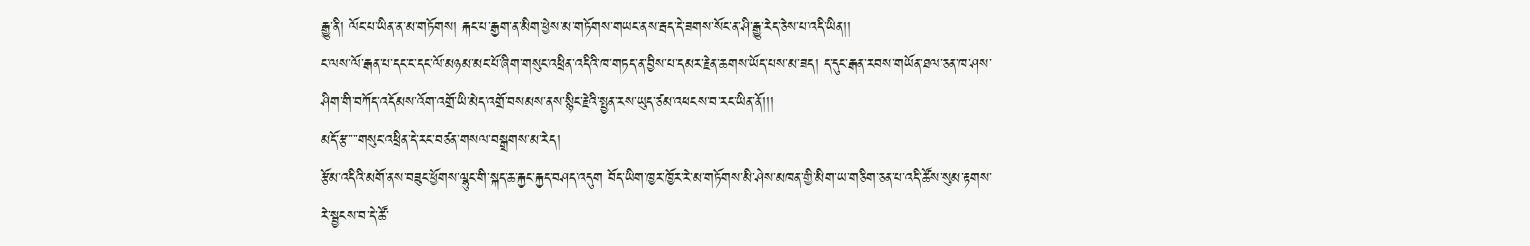རྒྱུ་ནི། ལོང་པ་ཡིན་ན་མ་གཏོགས། རྐང་པ་རྒྱག་ན་མིག་ཕྱེས་མ་གཏོགས་གཡང་ནས་རྦད་དེ་ཟགས་སོང་ན་ཤི་རྒྱུ་རེད་ཅེས་པ་འདི་ཡིན།།
ང་ལས་ལོ་རྒན་པ་དང་ང་དང་ལོ་མཉམ་མང་པོ་ཞིག་གསུང་འཕྲིན་འདིའི་ཁ་གཏད་ན་བྱིས་པ་དམར་རྗེན་ཆགས་ཡོད་པས་མ་ཟད། ད་དུང་རྒན་རབས་གཡོན་ཐལ་ཅན་ཁ་ཤས་ཤིག་གི་བཀོད་འདོམས་འོག་འགྲོ་ཡི་མེད་འགྲོ་བསམས་ནས་སྙིང་རྗེའི་སྤྱན་རས་ཡུད་ཙམ་འཕངས་བ་རང་ཡིན་ནོ།།།
མདོ་རྩ་་་་གསུང་འཕྲིན་དེ་རང་བཙན་གསལ་བསྒྲགས་མ་རེད།
རྩོམ་འདིའི་མགོ་ནས་བཟུང་ཕྱོགས་ལྷུང་གི་སྐད་ཆ་རྐྱང་རྐྱད་བཤད་འདུག བོད་ཡིག་ཁྱར་ཁྱོར་རེ་མ་གཏོགས་མི་ཤེས་མཁན་གྱི་མིག་ཡ་གཅིག་ཅན་པ་འདི་ཚོས་སུམ་རྟགས་རེ་སྦྱངས་བ་དེ་ཚོ་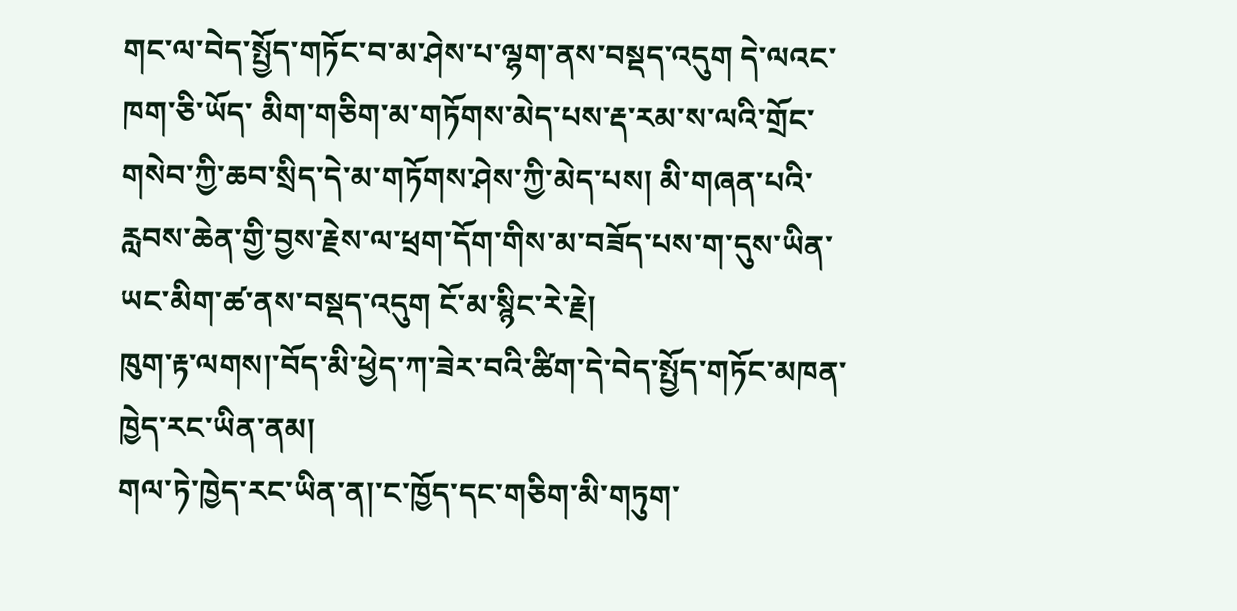གང་ལ་བེད་སྤྱོད་གཏོང་བ་མ་ཤེས་པ་ལྷག་ནས་བསྡད་འདུག དེ་ལའང་ཁག་ཅི་ཡོད་ མིག་གཅིག་མ་གཏོགས་མེད་པས་རྡ་རམ་ས་ལའི་གྲོང་གསེབ་ཀྱི་ཆབ་སྲིད་དེ་མ་གཏོགས་ཤེས་ཀྱི་མེད་པས། མི་གཞན་པའི་རླབས་ཆེན་གྱི་བྱས་རྗེས་ལ་ཕྲག་དོག་གིས་མ་བཟོད་པས་ག་དུས་ཡིན་ཡང་མིག་ཚ་ནས་བསྡད་འདུག ངོ་མ་སྙིང་རེ་རྗེ།
ཁུག་རྟ་ལགས།་བོད་མི་ཕྱེད་ཀ་ཟེར་བའི་ཚིག་དེ་བེད་སྤྱོད་གཏོང་མཁན་ཁྱེད་རང་ཡིན་ནམ།
གལ་ཏེ་ཁྱེད་རང་ཡིན་ན།་ང་ཁྱོད་དང་གཅིག་མི་གཏུག་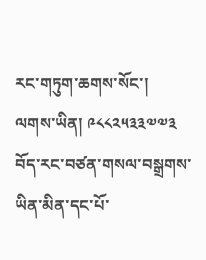རང་གཏུག་ཆགས་སོང་།
ལགས་ཡིན། ༩༨༨༢༥༣༣༧༧༣
བོད་རང་བཙན་གསལ་བསྒྲགས་ཡིན་མིན་དང་པོ་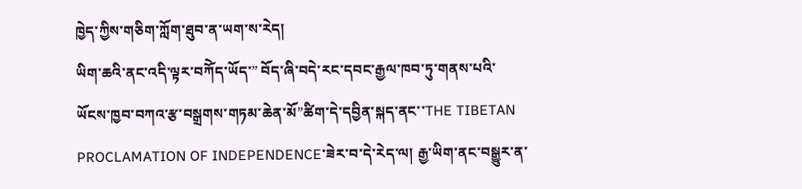ཁྱེད་ཀྱིས་གཅིག་ཀློག་ཐུབ་ན་ཡག་ས་རེད།
ཡིག་ཆའི་ནང་འདི་ལྟར་བཀོེད་ཡོད་” བོད་ཞི་བདེ་རང་དབང་རྒྱལ་ཁབ་ཏུ་གནས་པའི་ཡོངས་ཁྱབ་བཀའ་རྩ་བསྒྲགས་གཏམ་ཆེན་མོ”ཚིག་དེ་དབྱིན་སྐད་ནང་་THE TIBETAN PROCLAMATION OF INDEPENDENCE་ཟེར་བ་དེ་རེད་ལ། རྒྱ་ཡིག་ནང་བསྒྱུར་ན་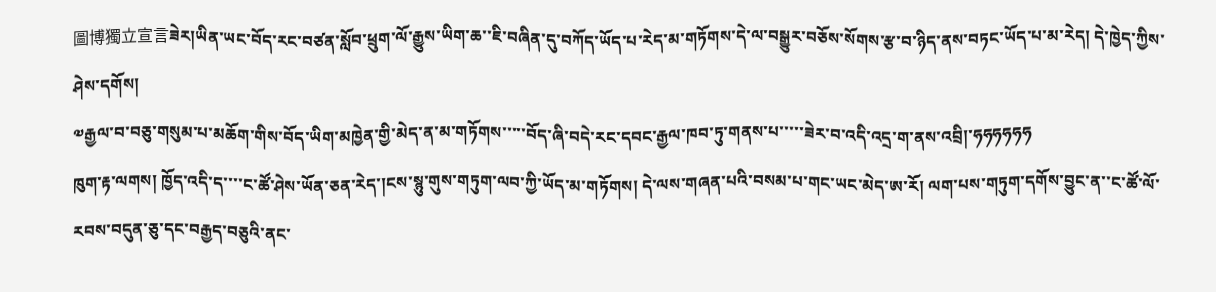圖博獨立宣言ཟེར།ཡིན་ཡང་བོད་རང་བཙན་སློབ་ཕྲུག་ལོ་རྒྱུས་ཡིག་ཆ་་ཇི་བཞིན་དུ་བཀོད་ཡོད་པ་རེད་མ་གཏོགས་དེ་ལ་བསྒྱུར་བཅོས་སོགས་རྩ་བ་ཉིད་ནས་བཏང་ཡོད་པ་མ་རེད། དེ་ཁྱེད་ཀྱིས་ཤེས་དགོས།
༧རྒྱལ་བ་བཅུ་གསུམ་པ་མཆོག་གིས་བོད་ཡིག་མཁྱེན་གྱི་མེད་ན་མ་གཏོགས་་་་་བོད་ཞི་བདེ་རང་དབང་རྒྱལ་ཁབ་ཏུ་གནས་པ་་་་་ཟེར་བ་འདི་འདྲ་ག་ནས་འབྲི།་ཧཧཧཧཧཧ
ཁུག་རྟ་ལགས། ཁྱོད་འདི་ད་་་་ང་ཚོ་ཤེས་ཡོན་ཅན་རེད་།ངས་སྙུ་གུས་གཏུག་ལབ་ཀྱི་ཡོད་མ་གཏོགས། དེ་ལས་གཞན་པའི་བསམ་པ་གང་ཡང་མེད་ཨ་རོ། ལག་པས་གཏུག་དགོས་བྱུང་ན་་ང་ཚོ་ལོ་རབས་བདུན་ཅུ་དང་བརྒྱད་བཅུའི་ནང་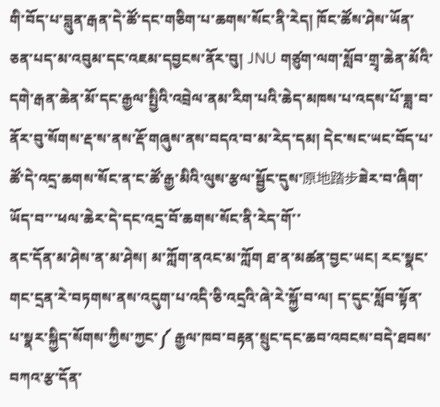གི་བོད་པ་བླུན་རྒན་དེ་ཚོ་དང་གཅིག་པ་ཆགས་སོང་ནི་རེད། ཁོང་ཚོས་ཤེས་ཡོན་ཅན་པད་མ་འབུམ་དང་འཇམ་དབྱངས་ནོར་བུ། JNU གཙུག་ལག་སློབ་གྲྭ་ཆེན་མོའི་དགེ་རྒན་ཆེན་མོ་དང་རྒྱལ་སྤྱིའི་འབྲེལ་ནམ་རིག་པའི་ཆེད་མཁས་པ་འདས་པོ་ཟླ་བ་ནོར་བུ་སོགས་རྡ་ས་ནས་རྡོ་གཞུས་ནས་བདའ་བ་མ་རེད་དམ། དེང་སང་ཡང་བོད་པ་ཚོ་དེ་འདྲ་ཆགས་སོང་ན་ང་ཚོ་རྒྱ་མིའི་ལུས་རྩལ་སྦྱོང་དུས་原地踏步ཟེར་བ་ཞིག་ཡོད་བ་་་ཕལ་ཆེར་དེ་དང་འདྲ་བོ་ཆགས་སོང་ནི་རེད་གོ་་
ནང་དོན་མ་ཤེས་ན་མ་ཤེས། མ་ཀློག་ནའང་མ་ཀློག ཐ་ན་མཚན་བྱང་ཡང། རང་སྣང་གང་དྲན་རེ་བཏགས་ནས་འདུག་པ་འདི་ཅི་འདྲའི་ཞེ་རེ་སྐྱོ་བ་ལ། ད་དུང་སློབ་སྟོན་པ་སྣར་སྐྱིད་སོགས་ཀྱིས་ཀྱང་༼ རྒྱལ་ཁབ་བརྟན་སྲུང་དང་ཆབ་འབངས་བདེ་ཐབས་བཀའ་རྩ་དོན་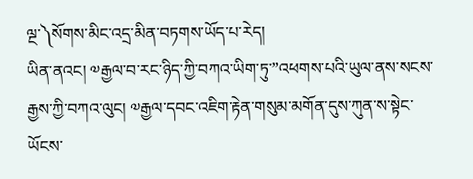ལྔ་༽སོགས་མིང་འདྲ་མིན་བཏགས་ཡོད་པ་རེད།
ཡིན་ནའང། ༧རྒྱལ་བ་རང་ཉིད་ཀྱི་བཀའ་ཡིག་ཏུ་”འཕགས་པའི་ཡུལ་ནས་སངས་རྒྱས་ཀྱི་བཀའ་ལུང། ༧རྒྱལ་དབང་འཇིག་རྟེན་གསུམ་མགོན་དུས་ཀུན་ས་སྟེང་ཡོངས་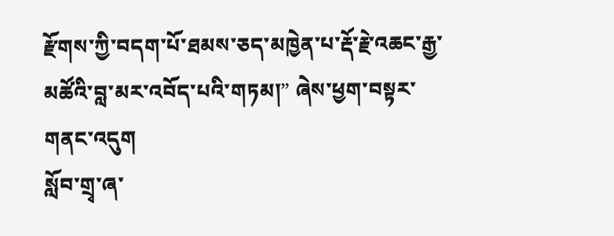རྫོགས་ཀྱི་བདག་པོ་ཐམས་ཅད་མཁྱེན་པ་རྡོ་རྗེ་འཆང་རྒྱ་མཚོའི་བླ་མར་འབོད་པའི་གཏམ།” ཞེས་ཕྱག་བསྟར་གནང་འདུག
སློབ་གྲྭ་ཞ་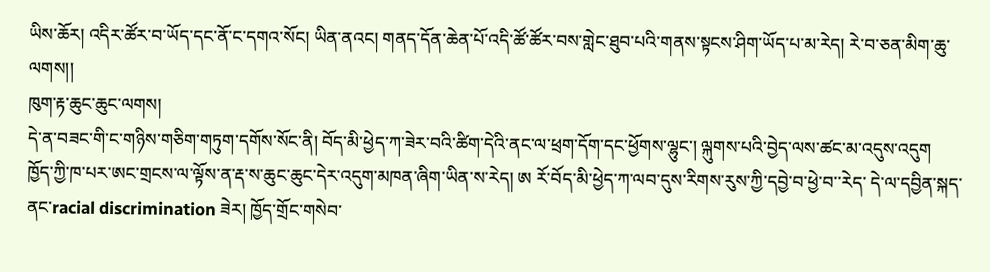ཡིས་ཆོར། འདིར་ཚོར་བ་ཡོད་དང་ནོ་ང་དགའ་སོང། ཡིན་ནའང། གནད་དོན་ཆེན་པོ་འདི་ཚོ་ཚོར་བས་གླེང་ཐུབ་པའི་གནས་སྟངས་ཤིག་ཡོད་པ་མ་རེད། རེ་བ་ཅན་མིག་ཆུ་ལགས།།
ཁུག་རྟ་ཆུང་ཆུང་ལགས།
དེ་ན་བཟང་གི་ང་གཉིས་གཅིག་གཏུག་དགོས་སོང་ནི། བོད་མི་ཕྱེད་ཀ་ཟེར་བའི་ཚིག་དེའི་ནང་ལ་ཕྲག་དོག་དང་ཕྱོགས་ལྷུང་། ལྐུགས་པའི་བྱེད་ལས་ཚང་མ་འདུས་འདུག
ཁྱོད་ཀྱི་ཁ་པར་ཨང་གྲངས་ལ་ལྟོས་ན་རྡ་ས་ཆུང་ཆུང་དེར་འདུག་མཁན་ཞིག་ཡིན་ས་རེད། ཨ རོ་བོད་མི་ཕྱེད་ཀ་ལབ་དུས་རིགས་རུས་ཀྱི་དབྱེ་བ་ཕྱེ་བ་་རེད་ དེ་ལ་དབྱིན་སྐད་ནང་racial discrimination ཟེར། ཁྱོད་གྲོང་གསེབ་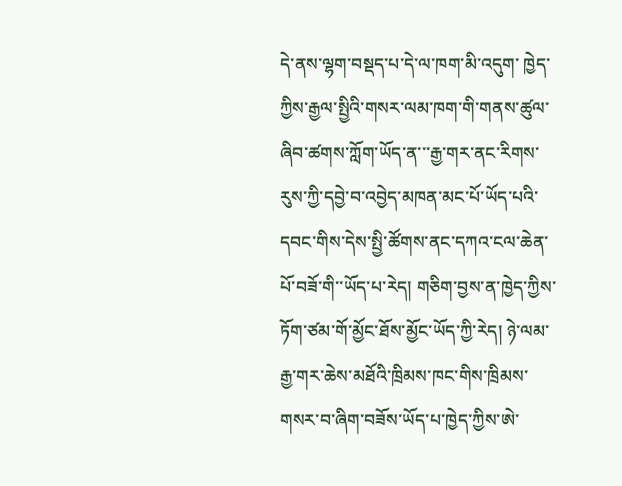དེ་ནས་ལྷག་བསྡད་པ་དེ་ལ་ཁག་མི་འདུག་ ཁྱེད་ཀྱིས་རྒྱལ་སྤྱིའི་གསར་ལམ་ཁག་གི་གནས་ཚུལ་ཞིབ་ཚགས་ཀློག་ཡོད་ན་་་རྒྱ་གར་ནང་རིགས་རུས་ཀྱི་དབྱེ་བ་འབྱེད་མཁན་མང་པོ་ཡོད་པའི་དབང་གིས་དེས་སྤྱི་ཚོགས་ནང་དཀའ་ངལ་ཆེན་པོ་བཟོ་གི་་ཡོད་པ་རེད། གཅིག་བྱས་ན་ཁྱེད་ཀྱིས་ཏོག་ཙམ་གོ་མྱོང་ཐོས་མྱོང་ཡོད་ཀྱི་རེད། ཉེ་ལམ་རྒྱ་གར་ཆེས་མཐོའི་ཁྲིམས་ཁང་གིས་ཁྲིམས་གསར་བ་ཞིག་བཟོས་ཡོད་པ་ཁྱེད་ཀྱིས་ཨེ་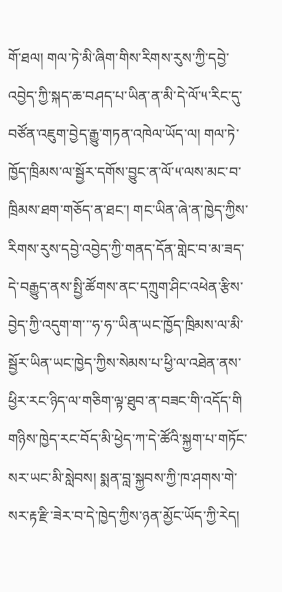གོ་ཐལ། གལ་ཏེ་མི་ཞིག་གིས་རིགས་རུས་ཀྱི་དབྱེ་འབྱེད་ཀྱི་སྐད་ཆ་བཤད་པ་ཡིན་ན་མི་དེ་ལོ་༥་རིང་དུ་བཙོན་འཇུག་བྱེད་རྒྱུ་གཏན་འཁེལ་ཡོད་ལ། གལ་ཏེ་ཁྱོད་ཁྲིམས་ལ་སྦྱོར་དགོས་བྱུང་ན་ལོ་༥་ལས་མང་བ་ཁྲིམས་ཐག་གཅོད་ན་ཐང་། གང་ཡིན་ཞེ་ན་ཁྱེད་ཀྱིས་རིགས་རུས་དབྱེ་འབྱེད་ཀྱི་གནད་དོན་གླེང་བ་མ་ཟད་དེ་བརྒྱུད་ནས་སྤྱི་ཚོགས་ནང་དཀྲུག་ཤིང་འཕེན་རྩིས་བྱེད་ཀྱི་འདུག་ག་་་ཧ་ཧ་་ཡིན་ཡང་ཁྱོད་ཁྲིམས་ལ་མི་སྦྱོར་ཡིན་ཡང་ཁྱེད་ཀྱིས་སེམས་པ་ཕྱི་ལ་འཐེན་ནས་ཕྱིར་རང་ཉིད་ལ་གཅིག་ལྟ་ཐུབ་ན་བཟང་གི་འདོད་གི
གཉིས་ཁྱེད་རང་བོད་མི་ཕྱེད་ཀ་དེ་ཚོའི་སྐྱག་པ་གཏོང་སར་ཡང་མི་སླེབས། སྨན་བླ་སྐྱབས་ཀྱི་ཁ་ཤགས་གེ་སར་རྟ་རྫི་ཟེར་བ་དེ་ཁྱེད་ཀྱིས་ཉན་མྱོང་ཡོད་ཀྱི་རེད།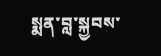སྨན་བླ་སྐྱབས་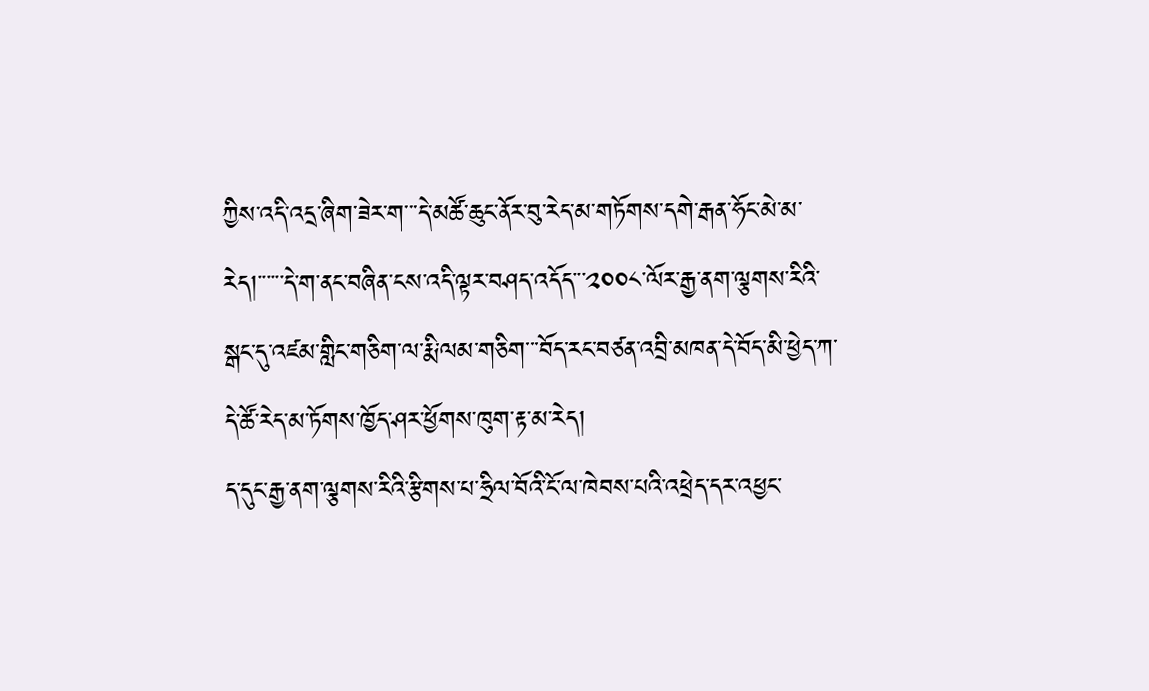ཀྱིས་འདི་འདྲ་ཞིག་ཟེར་ག་་་དེ་མཚོ་ཆུང་ནོར་བུ་རེད་མ་གཏོགས་དགེ་རྒན་ཧོང་མེ་མ་རེད།་་་་་་དེ་ག་ནང་བཞིན་ངས་འདི་ལྟར་བཤད་འདོད་་་༢༠༠༨་ལོར་རྒྱ་ནག་ལྕགས་རིའི་སྒང་དུ་འཛམ་གླིང་གཅིག་ལ་རྨི་ལམ་གཅིག་་་བོད་རང་བཙན་འབྲི་མཁན་དེ་བོད་མི་ཕྱེད་ཀ་དེ་ཚོ་རེད་མ་ཏོགས་ཁྱོད་ཤར་ཕྱོགས་ཁུག་རྟ་མ་རེད།
ད་དུང་རྒྱ་ནག་ལྕགས་རིའི་རྩིགས་པ་ཧྲིལ་བོའི་ངོ་ལ་ཁེབས་པའི་འཕྲེད་དར་འཕྱང་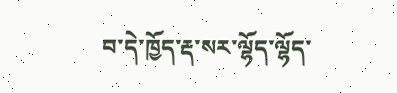བ་དེ་ཁྱོད་རྡ་སར་ལྷོད་ལྷོད་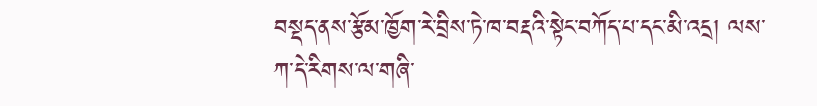བསྡད་ནས་རྩོམ་ཁྱོག་རེ་བྲིས་ཏེ་ཁ་བརྡའི་སྟེང་བཀོད་པ་དང་མི་འདྲ། ལས་ཀ་དེ་རིགས་ལ་གཞི་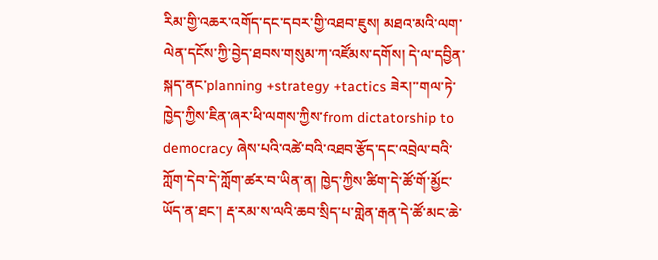རིམ་གྱི་འཆར་འགོད་དང་དབར་གྱི་འཐབ་ཇུས། མཐའ་མའི་ལག་ལེན་དངོས་ཀྱི་བྱེད་ཐབས་གསུམ་ཀ་འཛོམས་དགོས། དེ་ལ་དབྱིན་སྐད་ནང་planning +strategy +tactics ཟེར།་་གལ་ཏེ་ཁྱེད་ཀྱིས་ཇིན་ཞར་ཕི་ལགས་ཀྱིས་from dictatorship to democracy ཞེས་པའི་འཚེ་བའི་འཐབ་རྩོད་དང་འབྲེལ་བའི་ཀློག་དེབ་དེ་ཀློག་ཚར་བ་ཡིན་ན། ཁྱེད་ཀྱིས་ཚིག་དེ་ཚོ་གོ་མྱོང་ཡོད་ན་ཐང་། རྡ་རམ་ས་ལའི་ཆབ་སྲིད་པ་གླེན་རྒན་དེ་ཚོ་མང་ཆེ་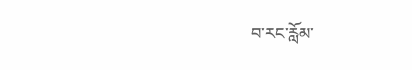བ་རང་རློམ་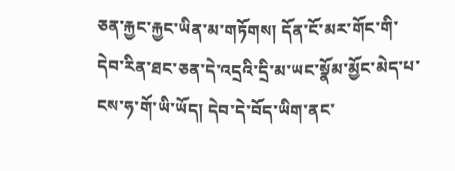ཅན་རྐྱང་རྐྱང་ཡིན་མ་གཏོགས། དོན་ངོ་མར་གོང་གི་དེབ་རིན་ཐང་ཅན་དེ་འདྲའི་དྲི་མ་ཡང་སྣོམ་མྱོང་མེད་པ་ངས་ཧ་གོ་ཡི་ཡོད། དེབ་དེ་བོད་ཡིག་ནང་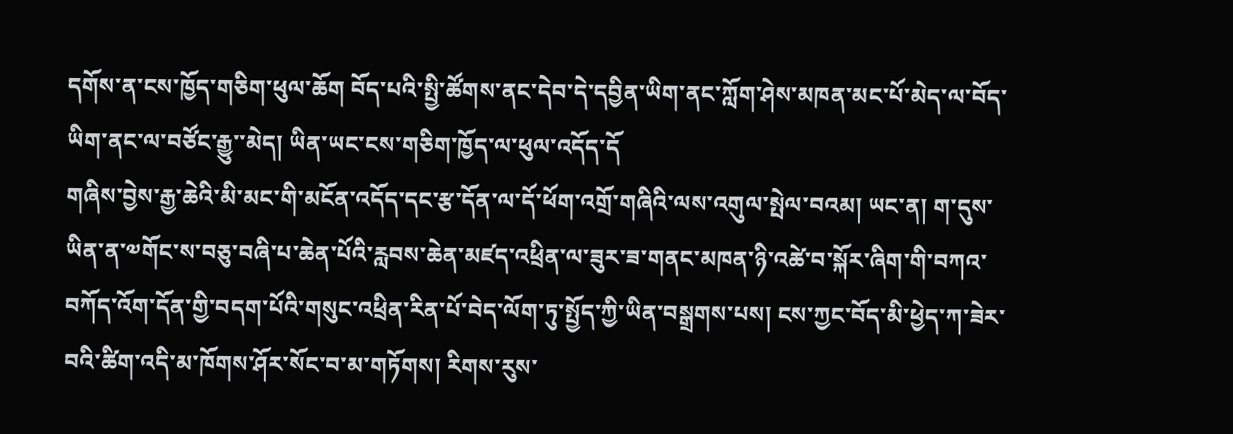དགོས་ན་ངས་ཁྱོད་གཅིག་ཕུལ་ཆོག བོད་པའི་སྤྱི་ཚོགས་ནང་དེབ་དེ་དབྱིན་ཡིག་ནང་ཀློག་ཤེས་མཁན་མང་པོ་མེད་ལ་བོད་ཡིག་ནང་ལ་བཙོང་རྒྱུ་་མེད། ཡིན་ཡང་ངས་གཅིག་ཁྱོད་ལ་ཕུལ་འདོད་དོ
གཞིས་བྱེས་རྒྱ་ཆེའི་མི་མང་གི་མངོན་འདོད་དང་རྩ་དོན་ལ་དོ་ཕོག་འགྲོ་གཞིའི་ལས་འགུལ་སྤེལ་བའམ། ཡང་ན། ག་དུས་ཡིན་ན་༧གོང་ས་བཅུ་བཞི་པ་ཆེན་པོའི་རླབས་ཆེན་མཛད་འཕྲིན་ལ་ཟུར་ཟ་གནང་མཁན་ཉི་འཚེ་བ་སྐོར་ཞིག་གི་བཀའ་བཀོད་འོག་དོན་གྱི་བདག་པོའི་གསུང་འཕྲིན་རིན་པོ་བེད་ལོག་ཏུ་སྤྱོད་ཀྱི་ཡིན་བསྒྲགས་པས། ངས་ཀྱང་བོད་མི་ཕྱེད་ཀ་ཟེར་བའི་ཚིག་འདི་མ་ཁོགས་ཤོར་སོང་བ་མ་གཏོགས། རིགས་རུས་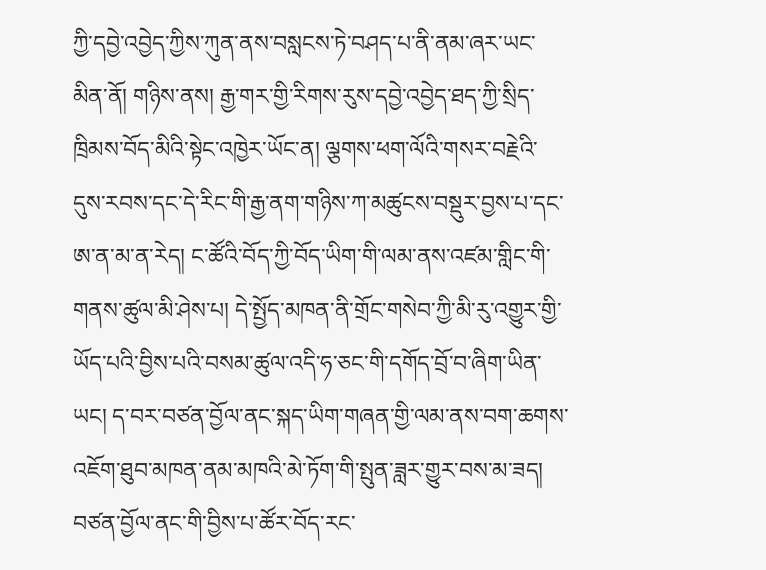ཀྱི་དབྱེ་འབྱེད་ཀྱིས་ཀུན་ནས་བསླངས་ཏེ་བཤད་པ་ནི་ནམ་ཞར་ཡང་མིན་ནོ། གཉིས་ནས། རྒྱ་གར་གྱི་རིགས་རུས་དབྱེ་འབྱེད་ཐད་ཀྱི་སྲིད་ཁྲིམས་བོད་མིའི་སྟེང་འཁྱེར་ཡོང་ན། ལྕགས་ཕག་ལོའི་གསར་བརྗེའི་དུས་རབས་དང་དེ་རིང་གི་རྒྱ་ནག་གཉིས་ཀ་མཚུངས་བསྡུར་བྱས་པ་དང་ཨ་ན་མ་ན་རེད། ང་ཚོའི་བོད་ཀྱི་བོད་ཡིག་གི་ལམ་ནས་འཛམ་གླིང་གི་གནས་ཚུལ་མི་ཤེས་པ། དེ་སྤྱོད་མཁན་ནི་གྲོང་གསེབ་ཀྱི་མི་རུ་འགྱུར་གྱི་ཡོད་པའི་བྱིས་པའི་བསམ་ཚུལ་འདི་ཧ་ཅང་གི་དགོད་བྲོ་བ་ཞིག་ཡིན་ཡང། ད་བར་བཙན་བྱོལ་ནང་སྐད་ཡིག་གཞན་གྱི་ལམ་ནས་བག་ཆགས་འཇོག་ཐུབ་མཁན་ནམ་མཁའི་མེ་ཏོག་གི་སྤུན་ཟླར་གྱུར་བས་མ་ཟད། བཙན་བྱོལ་ནང་གི་བྱིས་པ་ཚོར་བོད་རང་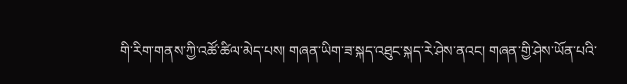གི་རིག་གནས་ཀྱི་འཚོ་ཚིལ་མེད་པས། གཞན་ཡིག་ཟ་སྐད་འཐུང་སྐད་རེ་ཤེས་ནའང། གཞན་གྱི་ཤེས་ཡོན་པའི་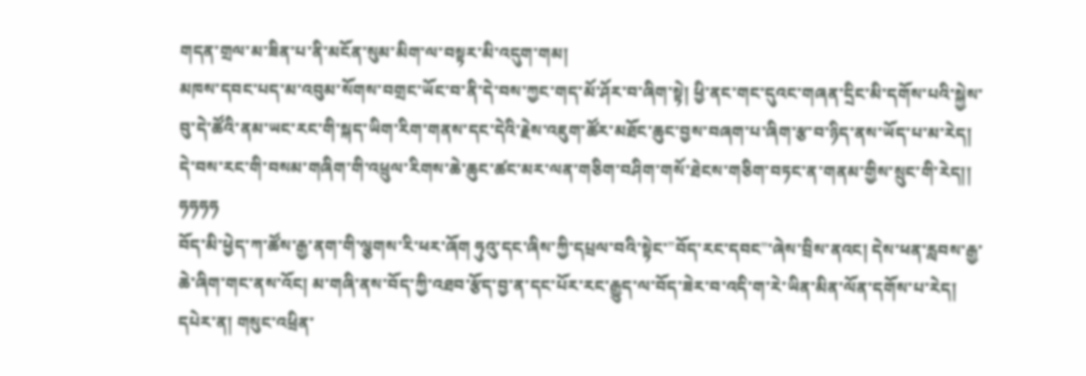གདན་གྲལ་མ་ཟིན་པ་ནི་མངོན་སུམ་མིག་ལ་བསྟར་མི་འདུག་གམ།
མཁས་དབང་པད་མ་འབུམ་སོགས་བགྲང་ཡོང་བ་ནི་དེ་བས་ཀྱང་གད་མོ་ཤོར་བ་ཞིག་སྟེ། ཕྱི་ནང་གང་དུའང་གཞན་དྲིང་མི་དགོས་པའི་སྐྱེས་བུ་དེ་ཚོའི་ནམ་ཡང་རང་གི་སྐད་ཡིག་རིག་གནས་དང་དེའི་རྗེས་འཇུག་ཚོར་མཐོང་ཆུང་བྱས་བཞག་པ་ཞིག་རྩ་བ་ཉིད་ནས་ཡོད་པ་མ་རེད། དེ་བས་རང་གི་བསམ་གཞིག་གི་འཕྲུལ་རིགས་ཆེ་ཆུང་ཚང་མར་ལན་གཅིག་བཤིག་གསོ་ཐེངས་གཅིག་བཏང་ན་གནམ་གྱིས་སྲུང་གི་རེད།། ཧཧཧཧ
བོད་མི་ཕྱེད་ཀ་ཚོས་རྒྱ་ནག་གི་ལྕགས་རི་ཕར་ཞོག ཧུའུ་དང་ཞིས་ཀྱི་དཔྲལ་བའི་སྟེང་”བོད་རང་དབང”་ཞེས་བྲིས་ནའང། དེས་ཕན་རླབས་རྒྱ་ཆེ་ཞིག་གང་ནས་འོང། མ་གཞི་ནས་བོད་ཀྱི་འཐབ་རྩོད་བྱ་ན་དང་པོར་རང་རྒྱུད་ལ་བོད་ཟེར་བ་འདི་ག་རེ་ཡིན་མིན་ལོན་དགོས་པ་རེད། དཔེར་ན། གསུང་འཕྲིན་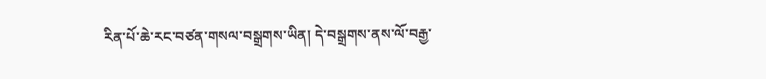རིན་པོ་ཆེ་རང་བཙན་གསལ་བསྒྲགས་ཡིན། དེ་བསྒྲགས་ནས་ལོ་བརྒྱ་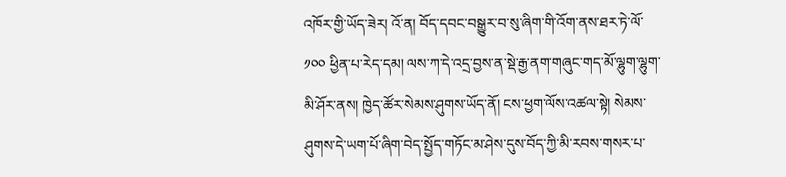འཁོར་གྱི་ཡོད་ཟེར། འོ་ན། བོད་དབང་བསྒྱུར་བ་སུ་ཞིག་གི་འོག་ནས་ཐར་ཏེ་ལོ་ ༡༠༠ ཕྱིན་པ་རེད་དམ། ལས་ཀ་དེ་འདྲ་བྱས་ན་སྡེ་རྒྱ་ནག་གཞུང་གད་མོ་ལྷུག་ལྷུག་མི་ཤོར་ནས། ཁྱེད་ཚོར་སེམས་ཤུགས་ཡོད་ནོ། ངས་ཕྱག་ལོས་འཚལ་སྟེ། སེམས་ཤུགས་དེ་ཡག་པོ་ཞིག་བེད་སྤྱོད་གཏོང་མ་ཤེས་དུས་བོད་ཀྱི་མི་རབས་གསར་པ་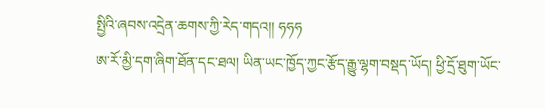སྤྱིའི་ཞབས་འདྲེན་ཆགས་ཀྱི་རེད་གདའ།། ཧཧཧ
ཨ་རོ་མྱི་དག་ཞིག་ཐོན་དང་ཐལ། ཡིན་ཡང་ཁྱོད་ཀྱང་རྩོད་རྒྱུ་ལྷག་བསྡད་ཡོད། ཕྱི་དྲོ་ཐུག་ཡོང་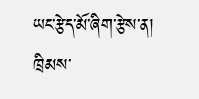ཡང་རྩེད་མོ་ཞིག་རྩེས་ན།
ཁྲིམས་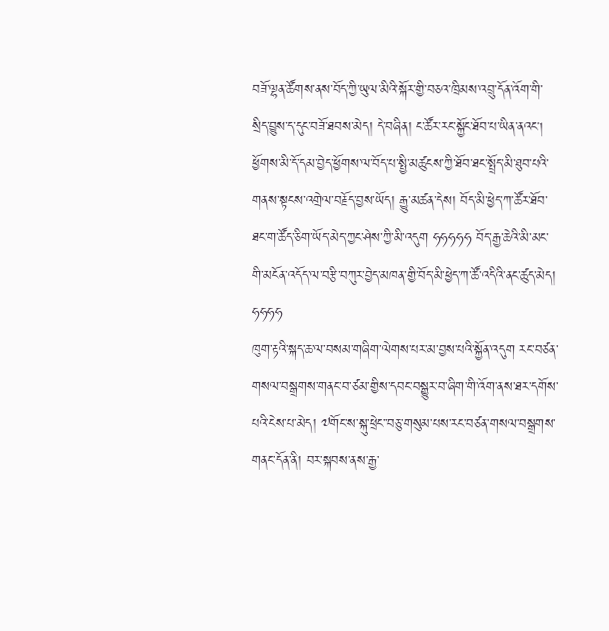བཟོ་ལྷན་ཚོགས་ནས་བོད་ཀྱི་ཡུལ་མིའི་སྐོར་གྱི་བཅའ་ཁྲིམས་འབྲུ་དོན་འོག་གི་སྲིད་བྱུས་ད་དུང་བཟོ་ཐབས་མེད། དེ་བཞིན། ང་ཚོར་རང་སྐྱོང་ཐོབ་པ་ཡིན་ནའང། ཕྱོགས་མི་དོ་དམ་བྱེད་ཕྱོགས་ལ་བོད་པ་སྤྱི་མཚུངས་ཀྱི་ཐོབ་ཐང་སྤྲོད་མི་ཐུབ་པའི་གནས་སྟངས་འགྲེལ་བརྗོད་བྱས་ཡོད། རྒྱུ་མཚན་དེས། བོད་མི་ཕྱེད་ཀ་ཚོར་ཐོབ་ཐང་ག་ཚོད་ཅིག་ཡོད་མེད་ཀྱང་ཤེས་ཀྱི་མི་འདུག ཧཧཧཧཧ བོད་རྒྱ་ཆེའི་མི་མང་གི་མངོན་འདོད་ལ་བརྩི་བཀུར་བྱེད་མཁན་གྱི་བོད་མི་ཕྱེད་ཀ་ཚོ་འདིའི་ནང་ཚུད་མེད། ཧཧཧཧ
ཁུག་རྟའི་སྐད་ཆ་ལ་བསམ་གཞིག་ལེགས་པར་མ་བྱས་པའི་སྐྱོན་འདུག རང་བཙན་གསལ་བསྒྲགས་གནང་བ་ཙམ་གྱིས་དབང་བསྒྱུར་བ་ཞིག་གི་འོག་ནས་ཐར་དགོས་པའི་ངེས་པ་མེད། ༧གོང་ས་སྐུ་ཕྲེང་་བཅུ་གསུམ་པས་རང་བཙན་གསལ་བསྒྲགས་གནང་དོན་ནི། བར་སྐབས་ནས་རྒྱ་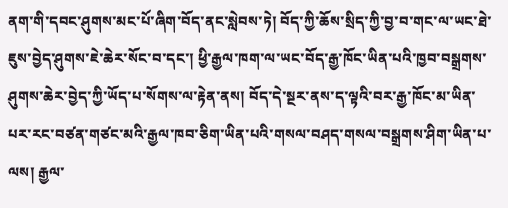ནག་གི་དབང་ཤུགས་མང་པོ་ཞིག་བོད་ནང་སླེབས་ཏེ། བོད་ཀྱི་ཆོས་སྲིད་ཀྱི་བྱ་བ་གང་ལ་ཡང་ཐེ་ཇུས་བྱེད་ཤུགས་ཇེ་ཆེར་སོང་བ་དང་། ཕྱི་རྒྱལ་ཁག་ལ་ཡང་བོད་རྒྱ་ཁོང་ཡིན་པའི་ཁྱབ་བསྒྲགས་ཤུགས་ཆེར་བྱེད་ཀྱི་ཡོད་པ་སོགས་ལ་རྟེན་ནས། བོད་དེ་སྔར་ནས་ད་ལྟའི་བར་རྒྱ་ཁོང་མ་ཡིན་པར་རང་བཙན་གཙང་མའི་རྒྱལ་ཁབ་ཅིག་ཡིན་པའི་གསལ་བཤད་གསལ་བསྒྲགས་ཤིག་ཡིན་པ་ལས། རྒྱལ་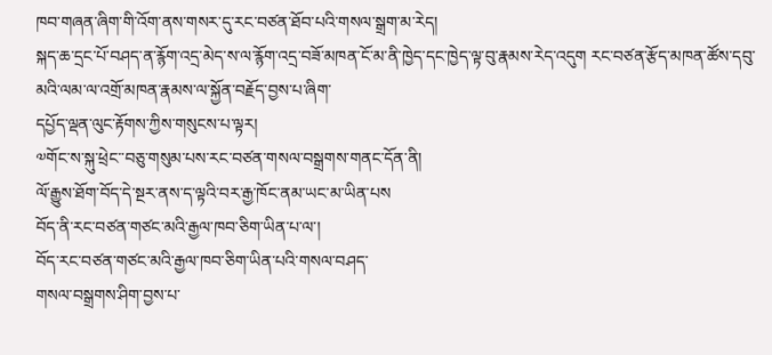ཁབ་གཞན་ཞིག་གི་འོག་ནས་གསར་དུ་རང་བཙན་ཐོབ་པའི་གསལ་སྒྲག་མ་རེད།
སྐད་ཆ་དྲང་པོ་བཤད་ན་རྙོག་འདྲ་མེད་ས་ལ་རྙོག་འདྲ་བཟོ་མཁན་ངོ་མ་ནི་ཁྱེད་དང་ཁྱེད་ལྟ་བུ་རྣམས་རེད་འདུག རང་བཙན་རྩོད་མཁན་ཚོས་དབུ་མའི་ལམ་ལ་འགྲོ་མཁན་རྣམས་ལ་སྐྱོན་བརྗོད་བྱས་པ་ཞིག་
དཔྱོད་ལྡན་ལུང་རྟོགས་ཀྱིས་གསུངས་པ་ལྟར།
༧གོང་ས་སྐུ་ཕྲེང་་བཅུ་གསུམ་པས་རང་བཙན་གསལ་བསྒྲགས་གནང་དོན་ནི།
ལོ་རྒྱུས་ཐོག་བོད་དེ་སྔར་ནས་ད་ལྟའི་བར་རྒྱ་ཁོང་ནམ་ཡང་མ་ཡིན་པས
བོད་ནི་རང་བཙན་གཙང་མའི་རྒྱལ་ཁབ་ཅིག་ཡིན་པ་ལ་།
བོད་རང་བཙན་གཙང་མའི་རྒྱལ་ཁབ་ཅིག་ཡིན་པའི་གསལ་བཤད་
གསལ་བསྒྲགས་ཤིག་བྱས་པ་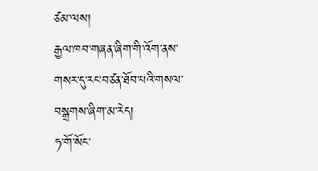ཙམ་ལས།
རྒྱལ་ཁབ་གཞན་ཞིག་གི་འོག་ནས་གསར་དུ་རང་བཙན་ཐོབ་པའི་གསལ་བསྒྲགས་ཞིག་མ་རེད།
ཧ་གོ་སོང་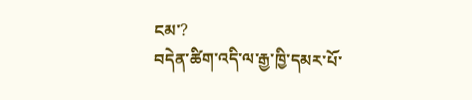ངམ་?
བདེན་ཚིག་འདི་ལ་རྒྱ་ཁྱི་དམར་པོ་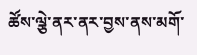ཚོས་ལྕེ་ནར་ནར་བྱས་ནས་མགོ་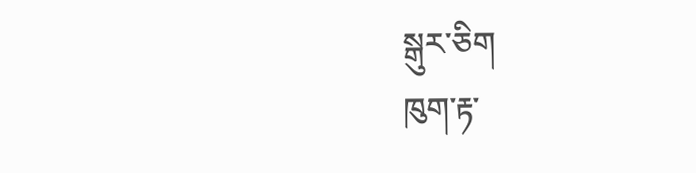སྒུར་ཅིག
ཁུག་རྟ་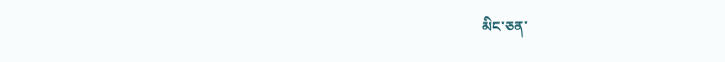མིང་ཅན་